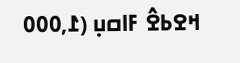ߞߐߕߐ߮ ߓߊߛߎ߲ (߁,߀߀߀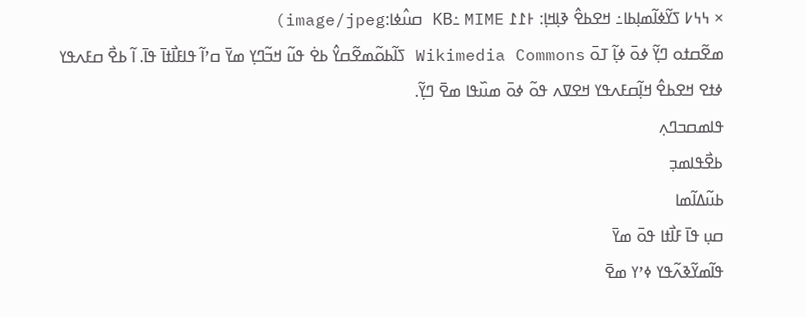× ߆߆߇ ߖߌ߬ߦߊ߬ߘߊ߲ߕߊ߸ ߞߐߕߐ߮ ߢߊ߲ߞߊ߲: ߅߁߁ KB߸ MIME ߛߎ߮ߦߊ:image/jpeg)
ߘߐ߬ߛߙߋ ߣߌ߲߬ ߦߋ߫ ߦߊ߲߬ ߠߋ߫ Wikimedia Commons ߖߊ߬ߕߋ߬ߘߐ߬ߛߌ߮ ߕߐ߭ ߟߎ߬ ߞߏ߬ߣߌ߲ ߘߌ߫ ߛߴߊ߬ ߟߊߓߊ߯ߙߊ߫ ߟߊ߫. ߊ߬ ߕߐ߯ ߛߓߍߟߌ ߦߙߐ ߞߐߕߐ߮ ߞߊ߲߬ߛߓߍߟߌ ߞߐߜߍ ߟߋ߬ ߦߋ߫ ߘߎ߰ߟߊ ߘߐ߫ ߣߌ߲߬.
ߟߊߘߛߏߣߍ߲
ߕߐ߯ߟߊߘߏ߲
ߕߎ߬ߡߊ߬ߘߊ
ߛߎ߲ ߟߊ߫ ߓߊ߯ߙߊ ߟߋ߫ ߘߌ߫
ߟߊ߬ߘߌ߬ߢߍ߬ߟߌ ߦߴߌ ߘߐ߫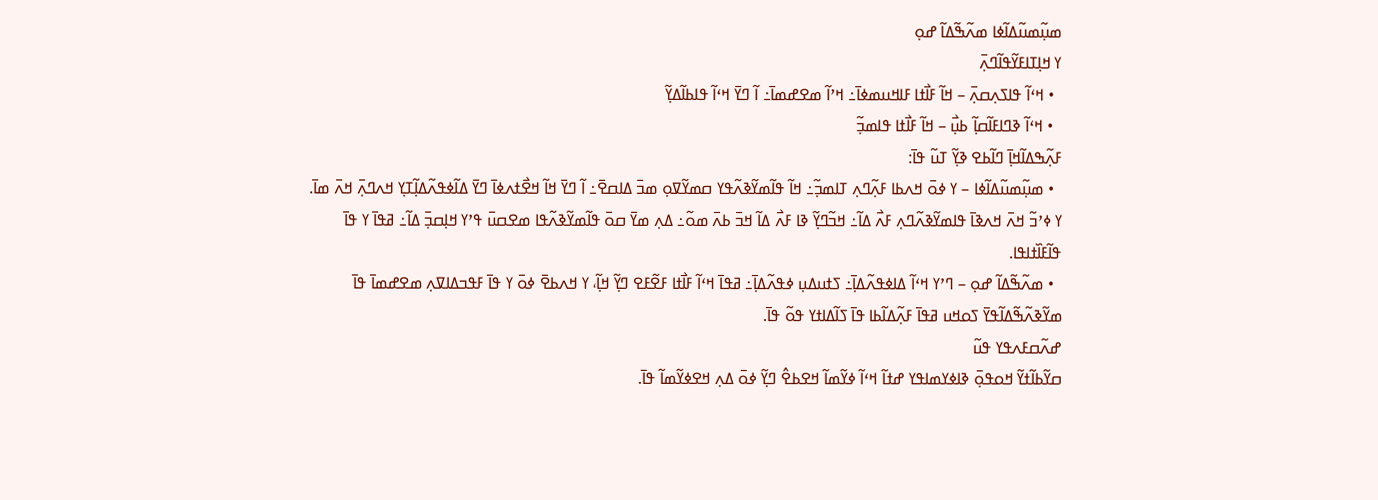ߘߎ߲߬ߘߎ߬ߡߊ߬ߦߊ ߘߍ߬ߒ߬ߡߊ߬ ߝߋ߲
ߌ ߞߊ߲ߠߊߓߌ߬ߟߊ߬ߣߍ߲߫
  • ߞߵߊ߬ ߟߊߖߍ߲ߛߍ߲߫ – ߞߊ߬ ߓߊ߯ߙߊ ߓߊߞߎߘߦߊ߫߸ ߞߴߊ߬ ߘߐߝߘߊ߫߸ ߊ߬ ߣߌ߫ ߞߵߊ߬ ߟߊߕߊ߬ߡߌ߲߬
  • ߞߵߊ߬ ߢߣߊߓߊ߬ߛߊ߲߬ ߕߎ߲߯ – ߞߊ߬ ߓߊ߯ߙߊ ߟߊߘߏ߲߬
ߓߍ߲߬ߒߡߊ߬ߞߊ߲߫ ߣߊ߬ߕߐ ߢߌ߲߬ ߠߎ߬ ߟߊ߫:
  • ߘߎ߲߬ߘߎ߬ߡߊ߬ߦߊ – ߌ ߦߋ߫ ߞߍߕߊ ߓߍ߲߬ߣߍ߲ ߠߊߘߏ߲߬߸ ߞߊ߬ ߟߊ߬ߘߌ߬ߢߍ߬ߟߌ ߛߘߌ߬ߜߋ߲ ߘߏ߫ ߡߊߛߐ߫߸ ߊ߬ ߣߌ߫ ߞߊ߬ ߞߐ߯ߙߍߦߊ߫ ߣߌ߫ ߡߊ߬ߦߟߍ߬ߡߊ߲߬ߠߌ߲ ߞߍߣߍ߲߫ ߞߍ߫ ߘߊ߫. ߌ ߦߴߏ߬ ߞߍ߫ ߞߍߢߊ߫ ߟߊߘߌ߬ߢߍ߬ߣߍ߲ ߓߍ߯ ߡߊ߬߸ ߞߏ߬ߣߌ߲߬ ߢߊ ߓߍ߯ ߡߊ߬ ߞߏ߫ ߕߍ߫ ߘߋ߬߸ ߡߍ߲ ߘߌ߫ ߛߋ߫ ߟߊ߬ߘߌ߬ߢߍ߬ߟߊ ߘߐߛߎ߫ ߟߴߌ ߞߊ߲ߛߏ߲߫ ߡߊ߬߸ ߥߟߊ߫ ߌ ߟߊ߫ ߟߊ߬ߓߊ߰ߙߊߟߊ.
  • ߘߍ߬ߒ߬ߡߊ߬ ߝߋ߲ – ߣߴߌ ߞߵߊ߬ ߡߊߦߟߍ߬ߡߊ߲߫߸ ߖߙߎߡߎ߲ ߦߟߍ߬ߡߊ߲߫߸ ߥߟߊ߫ ߞߵߊ߬ ߓߊ߯ߙߊ ߓߐ߬ߓߐ ߣߌ߲߬ ߞߊ߲߬، ߌ ߞߍߕߐ߫ ߦߋ߫ ߌ ߟߊ߫ ߓߟߏߡߊߜߍ߲ ߘߐߝߘߊ߫ ߟߊ߫ ߘߌ߬ߢߍ߬ߒ߬ߡߊ߬ߟߌ߫ ߖߋߞߎ ߥߟߊ߫ ߓߍ߲߬ߡߊ߬ߕߊ ߟߊ߫ ߖߊ߬ߡߊߙߌ ߟߋ߬ ߟߊ߫.
ߝߍ߬ߛߓߍߟߌ ߟߎ߬
ߛߌ߬ߕߊ߬ߙߌ߬ ߞߋߟߋ߲߫ ߢߊߦߌߘߊߟߌ ߝߙߊ߬ ߞߵߊ߬ ߦߌ߬ߘߊ߬ ߞߐߕߐ߮ ߣߌ߲߬ ߦߋ߫ ߡߍ߲ ߞߐߦߌ߬ߘߊ߬ ߟߊ߫.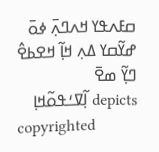ߛߓߍߟߌ ߞߍߣߍ߲߫ ߦߋ߫ ߝߌ߬ߛߌ ߡߍ߲ ߞߊ߲߬ ߞߐߕߐ߮ ߣߌ߲߬ ߘߐ߫
depicts ߊ߲߬ߜߑߟߋ߬ߞߊ߲
copyrighted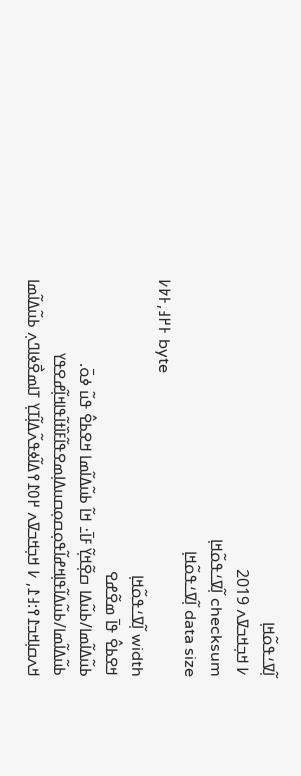ߊ߲߬ߜߑߟߋ߬ߞߊ߲
߇ ߞߏ߲ߞߏߜߍ 2019
checksum ߊ߲߬ߜߑߟߋ߬ߞߊ߲
data size ߊ߲߬ߜߑߟߋ߬ߞߊ߲
߅߂߃,߅߈߇ byte
width ߊ߲߬ߜߑߟߋ߬ߞߊ߲
ߞߐߕߐ߮ ߟߊ߫ ߘߐ߬ߝߐ
ߕߎ߬ߡߊ߬ߘߊ/ߕߎ߬ߡߊ ߛߐ߲߬ߞߌ߲߬ ߓߊ߫߸ ߞߊ߬ ߕߎ߬ߡߊ߬ߘߊ ߞߐߕߐ߮ ߟߎ߬ ߦߋ߫.
ߕߎ߬ߡߊ߬ߘߊ/ߕߎ߬ߡߊ߬ߟߊ߲ߞߝߊ߬ߟߋ߲ߛߋ߲ߛߎߡߊ߲ߘߐߟߊ߬ߓߊ߰ߙߊ߬ߟߊߞߊ߲߬ߝߐߟߌ
ߞߍߛߊ߲ߞߏ߁߉:߃߁, ߇ ߞߏ߲ߞߏߜߍ ߂߀߁߉ߡߊ߬ߦߟߍ߬ߡߊ߲߬ߠߌ߲ ߠߊߘߐ߯ߦߊߣߍ߲ ߕߎ߬ߡߊ߬ߘߊ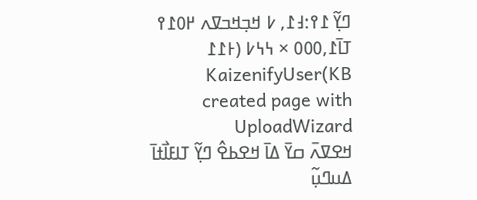ߣߌ߲߬ ߁߉:߃߁, ߇ ߞߏ߲ߞߏߜߍ ߂߀߁߉ ߠߊ߫߁,߀߀߀ × ߆߆߇ (߅߁߁ KB)KaizenifyUser created page with UploadWizard
ߞߐߜߍ߫ ߛߌ߫ ߡߊ߫ ߞߐߕߐ߮ ߣߌ߲߬ ߠߊߓߊ߯ߙߊ߫ ߡߎߣߎ߲߬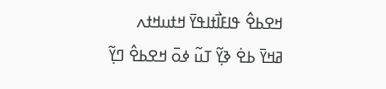ߞߐߕߐ߮ ߟߊߓߊ߯ߙߊߟߌ߫ ߞߙߎߞߙߍ
ߥߞߌ߫ ߕߐ߭ ߢߌ߲߬ ߠߎ߬ ߦߋ߫ ߞߐߕߐ߮ ߣߌ߲߬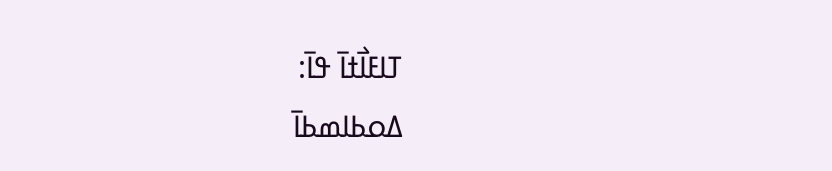ߠߊߓߊ߯ߙߊ߫ ߟߊ߫:
ߡߋߕߊߘߕߊ߫